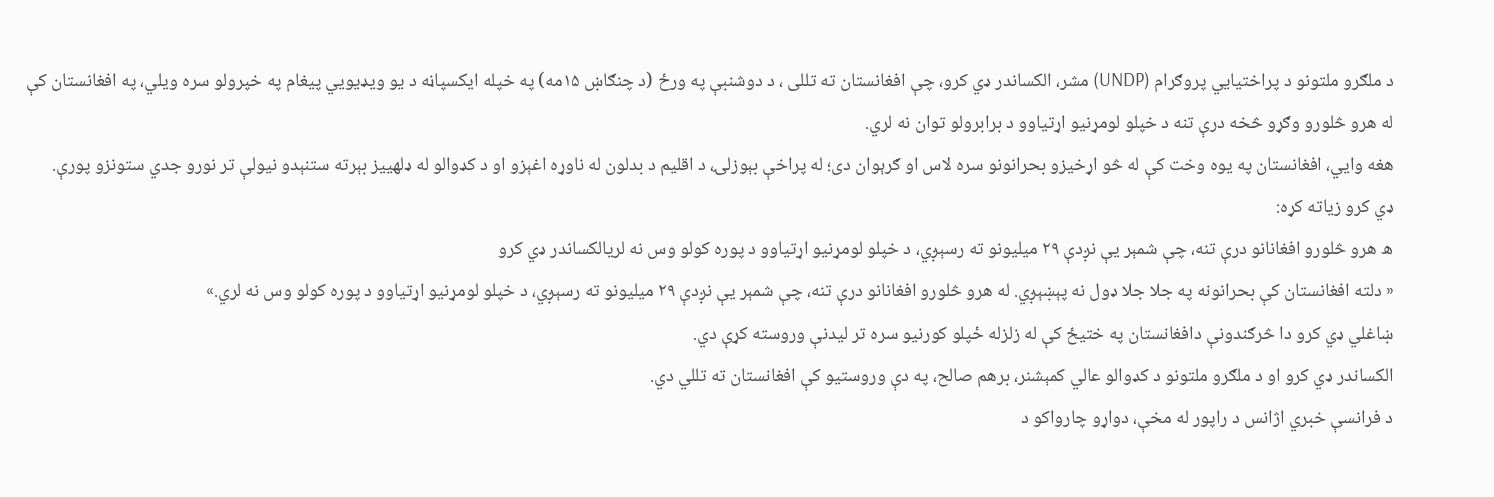د ملګرو ملتونو د پراختیايي پروګرام (UNDP) مشر، الکساندر ډي کرو، چې افغانستان ته تللی ، د دوشنبې په ورځ (د چنګاښ ۱۵مه) په خپله ایکسپاڼه د یو ویډیويي پیغام په خپرولو سره ویلي، په افغانستان کې له هرو څلورو وګړو څخه درې تنه د خپلو لومړنیو اړتیاوو د برابرولو توان نه لري.
هغه وايي، افغانستان په یوه وخت کې له څو اړخیزو بحرانونو سره لاس او ګرېوان دی؛ له پراخې بېوزلۍ، د اقلیم د بدلون له ناوړه اغېزو او د کډوالو له ډلهییز بېرته ستنېدو نیولې تر نورو جدي ستونزو پورې.
ډي کرو زیاته کړه:
ه هرو څلورو افغانانو درې تنه، چې شمېر یې نږدې ۲۹ میلیونو ته رسېږي، د خپلو لومړنیو اړتیاوو د پوره کولو وس نه لريالکساندر ډي کرو
« دلته افغانستان کې بحرانونه په جلا جلا ډول نه پېښېږي. له هرو څلورو افغانانو درې تنه، چې شمېر یې نږدې ۲۹ میلیونو ته رسېږي، د خپلو لومړنیو اړتیاوو د پوره کولو وس نه لري.»
ښاغلي ډي کرو دا څرګندونې دافغانستان په ختیځ کې له زلزله ځپلو کورنیو سره تر لیدنې وروسته کړې دي.
الکساندر ډي کرو او د ملګرو ملتونو د کډوالو عالي کمېشنر، برهم صالح، په دې وروستیو کې افغانستان ته تللي دي.
د فرانسې خبري اژانس د راپور له مخې، دواړو چارواکو د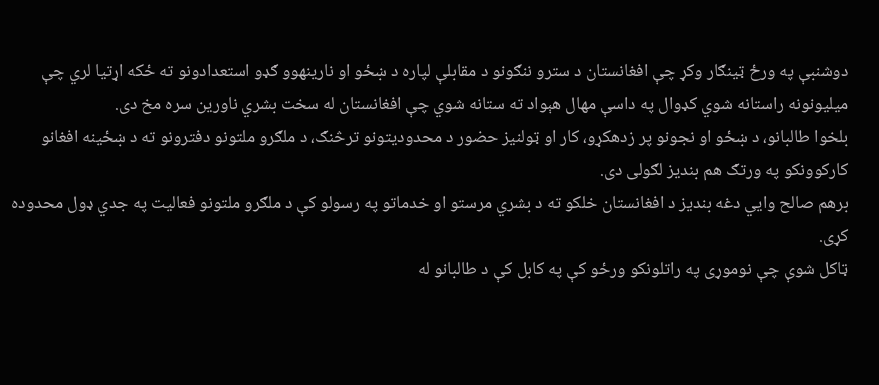دوشنبې په ورځ ټینګار وکړ چې افغانستان د سترو ننګونو د مقابلې لپاره د ښځو او نارینهوو ګډو استعدادونو ته ځکه اړتیا لري چې میلیونونه راستانه شوي کډوال په داسې مهال هېواد ته ستانه شوي چې افغانستان له سخت بشري ناورین سره مخ دی.
بلخوا طالبانو، د ښځو او نجونو پر زدهکړو، کار او ټولنیز حضور د محدودیتونو ترڅنګ، د ملګرو ملتونو دفترونو ته د ښځینه افغانو کارکوونکو په ورتګ هم بندیز لګولی دی.
برهم صالح وايي دغه بندیز د افغانستان خلکو ته د بشري مرستو او خدماتو په رسولو کې د ملګرو ملتونو فعالیت په جدي ډول محدوده کړی.
ټاکل شوې چې نوموړی په راتلونکو ورځو کې په کابل کې د طالبانو له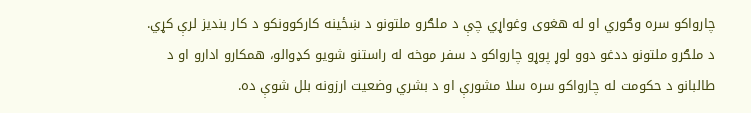چارواکو سره وګوري او له هغوی وغواړي چې د ملګرو ملتونو د ښځینه کارکوونکو د کار بندیز لرې کړي.
د ملګرو ملتونو ددغو دوو لوړ پوړو چارواکو د سفر موخه له راستنو شویو کډوالو، همکارو ادارو او د طالبانو د حکومت له چارواکو سره سلا مشورې او د بشري وضعیت ارزونه بلل شوې ده.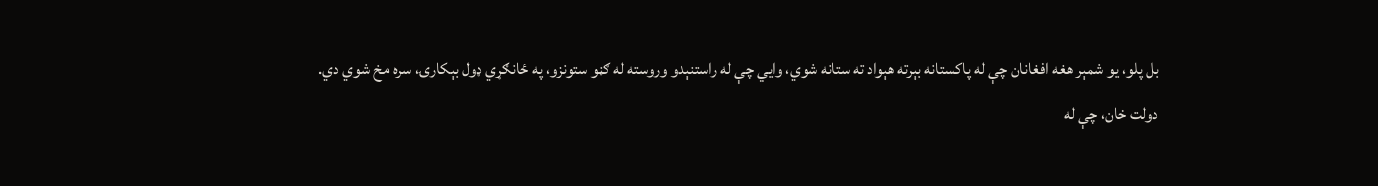بل پلو، یو شمېر هغه افغانان چې له پاکستانه بېرته هېواد ته ستانه شوي، وايي چې له راستنېدو وروسته له ګڼو ستونزو، په ځانګړي ډول بېکارۍ، سره مخ شوي دي.
دولت خان، چې له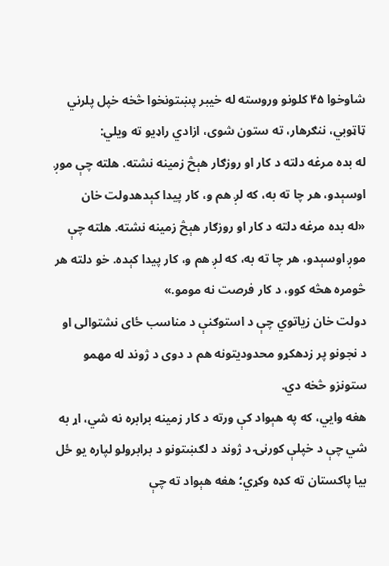شاوخوا ۴۵ کلونو وروسته له خیبر پښتونخوا څخه خپل پلرني ټاټوبي، ننګرهار، ته ستون شوی، ازادي راډیو ته ویلي:
له بده مرغه دلته د کار او روزګار هېڅ زمینه نشته. هلته چې موږ اوسېدو، هر چا ته به، که لږ هم و، کار پیدا کېدهدولت خان
«له بده مرغه دلته د کار او روزګار هېڅ زمینه نشته. هلته چې موږ اوسېدو، هر چا ته به، که لږ هم و، کار پیدا کېده. خو دلته هر څومره هڅه کوو، د کار فرصت نه مومو.»
دولت خان زیاتوي چې د استوګنې د مناسب ځای نشتوالی او د نجونو پر زدهکړو محدودیتونه هم د دوی د ژوند له مهمو ستونزو څخه دي.
هغه وايي، که په هېواد کې ورته د کار زمینه برابره نه شي، اړ به شي چې د خپلې کورنۍ د ژوند د لګښتونو د برابرولو لپاره یو ځل بیا پاکستان ته کډه وکړي؛ هغه هېواد ته چې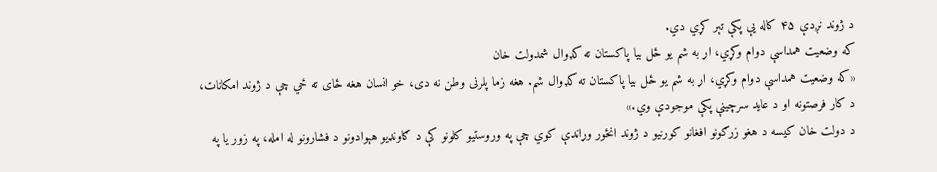د ژوند نږدې ۴۵ کاله یې پکې تېر کړي دي.
که وضعیت همداسې دوام وکړي، اړ به شم یو ځل بیا پاکستان ته کډوال شمدولت خان
«که وضعیت همداسې دوام وکړي، اړ به شم یو ځل بیا پاکستان ته کډوال شم. هغه زما پلرنی وطن نه دی، خو انسان هغه ځای ته ځي چې د ژوند امکانات، د کار فرصتونه او د عاید سرچینې پکې موجودې وي.»
د دولت خان کیسه د هغو زرګونو افغانو کورنیو د ژوند انځور وړاندې کوي چې په وروستیو کلونو کې د ګاونډیو هېوادونو د فشارونو له امله، په زور یا په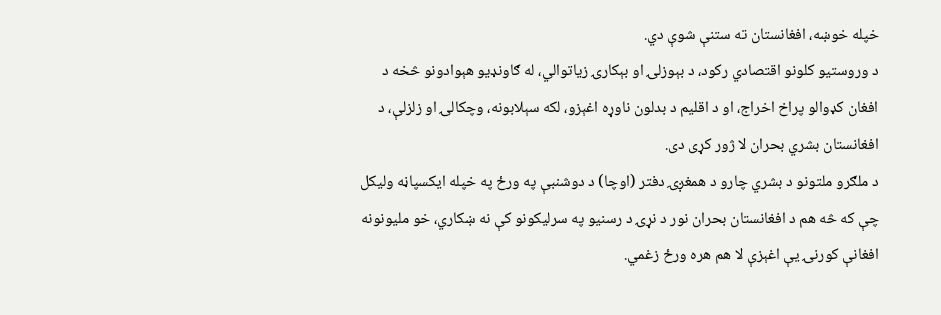خپله خوښه، افغانستان ته ستنې شوې دي.
د وروستیو کلونو اقتصادي رکود، د بېوزلۍ او بېکارۍ زیاتوالي، له ګاونډیو هېوادونو څخه د افغان کډوالو پراخ اخراج، او د اقلیم د بدلون ناوړه اغېزو، لکه سېلابونه، وچکالۍ او زلزلې، د افغانستان بشري بحران لا ژور کړی دی.
د ملګرو ملتونو د بشري چارو د همغږۍ دفتر (اوچا) د دوشنبې په ورځ په خپله ایکسپاڼه ولیکل چې که څه هم د افغانستان بحران نور د نړۍ د رسنیو په سرلیکونو کې نه ښکاري، خو ملیونونه افغانې کورنۍ یې اغېزې لا هم هره ورځ زغمي.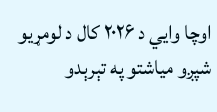اوچا وايي د ۲۰۲۶ کال د لومړیو شپږو میاشتو په تېرېدو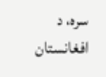سره، د افغانستان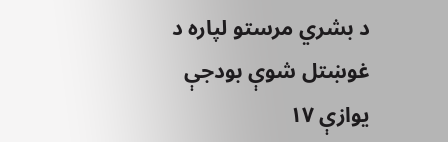د بشري مرستو لپاره د غوښتل شوې بودجې یوازې ۱۷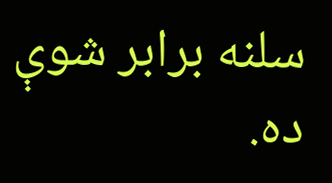سلنه برابر شوې ده.